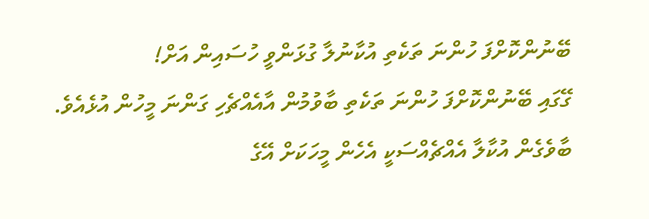ބޭނުންކޮށްފަ ހުންނަ ތަކެތި އުކާނުލާ ގުޅަންވީ ހުސައިން އަށް!
ގޭގައި ބޭނުންކޮށްފަ ހުންނަ ތަކެތި ބާވުމުން އާއެއްޗެހި ގަންނަ މީހުން އުޅެއެވެ. ބާވެގެން އުކާލާ އެއްޗެއްސަކީ އެހެން މީހަކަށް އޭގެ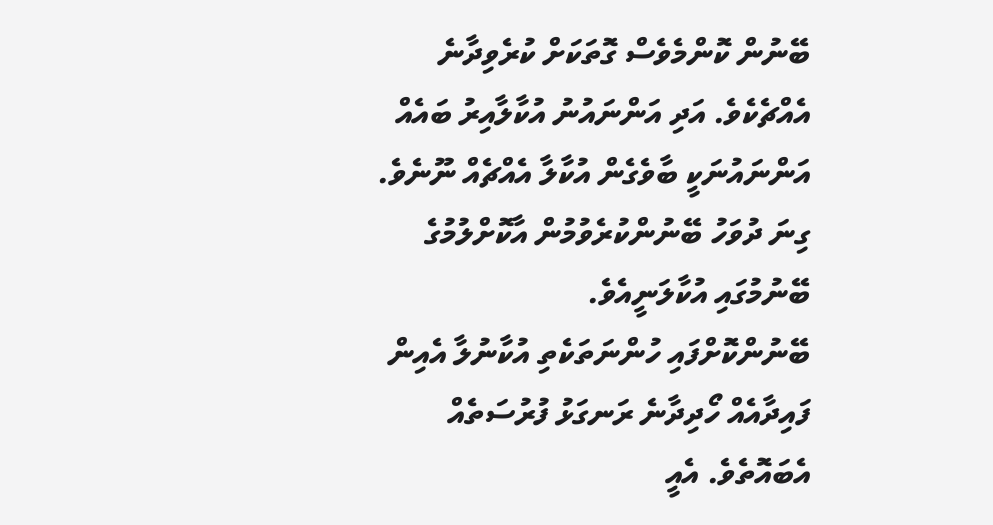ބޭނުން ކޮންމެވެސް ގޮތަކަށް ކުރެވިދާނެ އެއްޗެކެވެ. އަދި އަންނައުނު އުކާލާއިރު ބައެއް އަންނައުނަކީ ބާވެގެން އުކާލާ އެއްޗެއް ނޫނެވެ. ގިނަ ދުވަހު ބޭނުންކުރެވުމުން އާކޮށްލުމުގެ ބޭނުމުގައި އުކާލަނީއެވެ.
ބޭނުންކޮށްފައި ހުންނަތަކެތި އުކާނުލާ އެއިން ފައިދާއެއް ހޯދިދާނެ ރަނގަޅު ފުރުސަތެއް އެބައޮތެވެ. އެއީ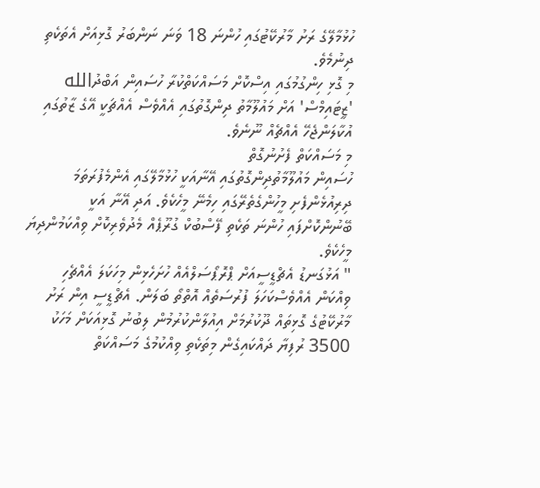ހުޅުމާލޭގެ ރަށު މާރުކޭޓުގައި ހުންނަ 18 ވަނަ ނަންބަރު ގޮޅިއަށް އެތަކެތި ދިނުމެވެ.
މި ގޮޅި ހިންގުމުގައި އިސްކޮށް މަސައްކަތްކުރާ ހުސައިން އަބްދުالله 'ޒީޓައިމްސް' އަށް މައުލޫމާތު ދިންގޮތުގައި އެއްވެސް އެއްޗަކީ އޭގެ ޒާތުގައި އުކާލަންޖެހޭ އެއްޗެއް ނޫނެވެ.
މި މަސައްކަތް ފެށުނުގޮތް
ހުސައިން މައުލޫމާތުދިންގޮތުގައި އޭނާއަކީ ހުޅުމާލޭގައި އެންމެފުރަތަމަ ދިރިއުޅެންފެށި މީހުންގެތެރޭގައި ހިމެނޭ މީހެކެވެ. އަދި އޭނާ އަކީ ބޭނުންކޮށްފައި ހުންނަ ތަކެތި ފޭސްބުކް ގުރޫޕެއް މެދުވެރިކޮށް ވިއްކަމުންދިޔަ މީހެކެވެ.
" އަޅުގަނޑު އެޗްޑީސީއަށް ޕްރޮޕޯސަލްއެއް ހުށަހެޅިން މިހަކަލަ އެއްޗެހި ވިއްކަން އެއްވެސްކަހަލަ ފުރުސަތެއް އޮތްތޯ ބަލަން. އެޗްޑީސީ އިން ރަށު މާރުކޭޓުގެ ގޮޅިތައް ދޫކުރުމަށް އިއުލާންކުރުމުން ލިބުނު ގޮޅިއަކަށް މަހަކު 3500 ރުފިޔާ ދައްކައިގެން މިތަކެތި ވިއްކުމުގެ މަސައްކަތް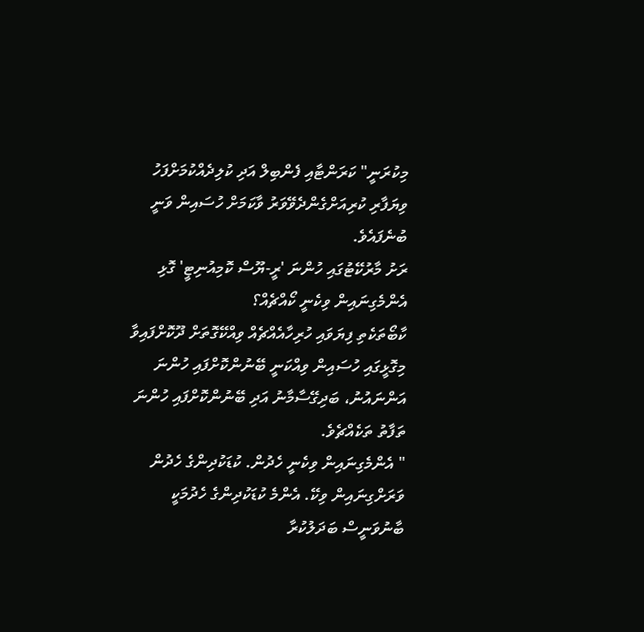މިކުރަނީ" ކަރަންޓާއި ފެންބިލް އަދި ކުލިދެއްކުމަށްފަހު ވިޔަފާރި ކުރިއަށްގެންދެވޭވަރު ވާކަމަށް ހުސައިން ވަނީ ބުނެފައެވެ.
ރަށު މާރުކޭޓުގައި ހުންނަ 'ރީ-ޔޫސް ކޮމިއުނިޓީ' ގޮޅި
އެންމެގިނައިން ވިކެނީ ކޯއްޗެއް؟
ކާބޯތަކެތި ފިޔަވައި ހުރިހާއެއްޗެއް ވިއްކޭގޮތަށް ދޫކޮށްފައިވާ މިގޮޅީގައި ހުސައިން ވިއްކަނީ ބޭނުންކޮށްފައި ހުންނަ އަންނައުނު، ބަދިގޭސާމާނު އަދި ބޭނުންކޮށްފައި ހުންނަ ތަފާތު ތަކެއްޗެވެ.
" އެންމެގިނައިން ވިކެނީ ހެދުން. ކުޑަކުދިންގެ ހެދުން ވަރަށްގިނައިން ވިކޭ. އެންމެ ކުޑަކުދިންގެ ހެދުމަކީ ބާނުވަނީސް ބަދަލުކުރާ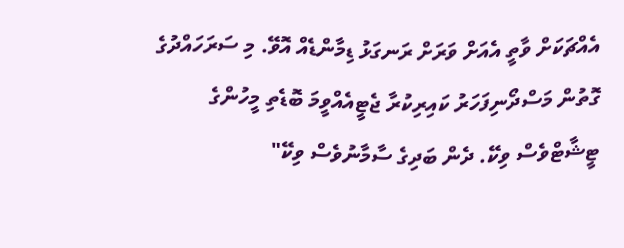އެއްޗަކަށް ވާތީ އެއަށް ވަރަށް ރަނގަޅު ޑިމާންޑެއް އޮވޭ. މި ސަރަހައްދުގެ ގޮތުން މަސްދޯނިފަހަރު ކައިރިކުރާ ޖެޓީއެއްވީމަ ބޮޑެތި މީހުންގެ ޓީޝާޓްވެސް ވިކޭ. ދެން ބަދިގެ ސާމާނުވެސް ވިކޭ"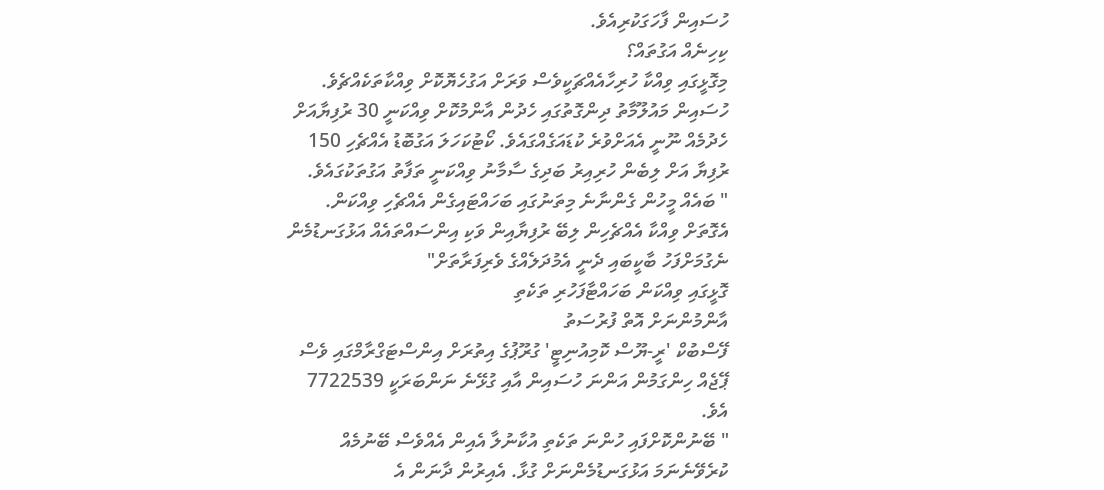ހުސައިން ފާހަގަކުރިއެވެ.
ކިހިނެއް އަގުތައް؟
މިގޮޅީގައި ވިއްކާ ހުރިހާއެއްޗަކީވެސް ވަރަށް އަގުހެޔޮކޮށް ވިއްކާތަކެއްޗެވެ. ހުސައިން މައުލޫމާތު ދިންގޮތުގައި ހެދުން އާންމުކޮށް ވިއްކަނީ 30 ރުފިޔާއަށް ހެދުމެއް ނޫނީ އެއަށްވުރެ ކުޑައަގެއްގައެވެ. ކޯޓުކަހަލަ އަގުބޮޑު އެއްޗެހި 150 ރުފިޔާ އަށް ލިބެން ހުރިއިރު ބަދިގެ ސާމާނު ވިއްކަނީ ތަފާތު އަގުތަކުގައެވެ.
" ބައެއް މީހުން ގެންނާނެ މިތަނުގައި ބަހައްޓައިގެން އެއްޗެހި ވިއްކަން. އެގޮތަށް ވިއްކާ އެއްޗެހިން ލިބޭ ރުފިޔާއިން ވަކި އިންސައްތައެއް އަޅުގަނޑުމެން ނެގުމަށްފަހު ބާކީބައި ދެނީ އެމުދަލެއްގެ ވެރިފަރާތަށް"
ގޮޅީގައި ވިއްކަން ބަހައްޓާފަހުރި ތަކެތި
އާންމުންނަށް އޮތް ފުރުސަތު
ފޭސްބުކް 'ރީ-ޔޫސް ކޮމިއުނިޓީ' ގުރޫޕުގެ އިތުރަށް އިންސްޓަގްރާމްގައި ވެސް ޕޭޖެއް ހިންގަމުން އަންނަ ހުސައިން އާއި ގުޅޭނެ ނަންބަރަކީ 7722539 އެވެ.
" ބޭނުންކޮށްފައި ހުންނަ ތަކެތި އުކާނުލާ އެއިން އެއްވެސް ބޭނުމެއް ކުރެވޭނެނަމަ އަޅުގަނޑުމެންނަށް ގުޅާ. އެއިރުން ދާނަން އެ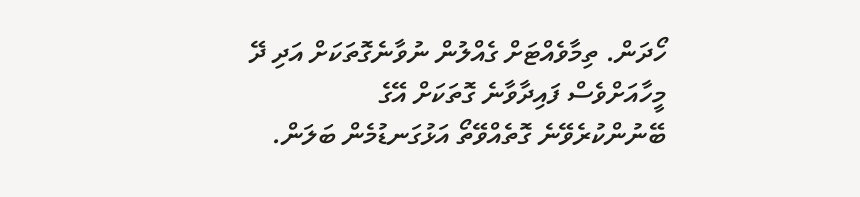ހޯދަން. ތިމާވެއްޓަށް ގެއްލުން ނުވާނެގޮތަކަށް އަދި ދޭ މީހާއަށްވެސް ފައިދާވާނެ ގޮތަކަށް އޭގެ ބޭނުންކުރެވޭނެ ގޮތެއްވޭތޯ އަޅުގަނޑުމެން ބަލަން.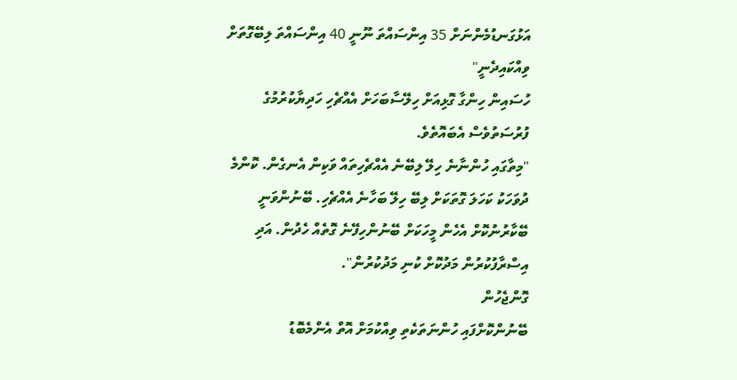އަޅުގަނޑުމެންނަށް 35 އިންސައްތަ ނޫނީ 40 އިންސައްތަ ލިބޭގޮތަށް ވިއްކައިދެނީ"
ހުސައިން ހިންގާ ގޮޅިއަށް ހިލޭސާބަހަށް އެއްޗެހި ހަދިޔާކުރުމުގެ ފުރުސަތުވެސް އެބައޮތެވެ.
"މިތާގައި ހުންނާނެ ހިލޭ ލިބޭނެ އެއްޗެހިތައް ވަކިން އެނގެން. ކޮންމެ ދުވަހަކު ކަހަލަ ގޮތަކަށް ލިބޭ ހިލޭ ބަހާނެ އެއްޗެހި. ބޭނުންވަނީ ބޭކާރުނުކޮށް އެހެން މީހަކަށް ބޭނުންހިފޭނެ ގޮތެއް ހެދުން. އަދި އިސްރާފުކުރުން މަދުކޮށް ކުނި މަދުކުރުން".
ގޮންޖެހުން
ބޭނުންކޮށްފައި ހުންނަތަކެތި ވިއްކުމަށް އޮތް އެންމެބޮޑު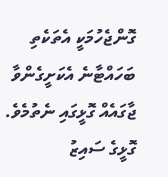ގޮންޖެހުމަކީ އެތަކެތި ބަހައްޓާނެ އެކަށީގެންވާ ޖާގައެއް ގޮޅީގައި ނެތުމެވެ. ގޮޅީގެ ސައިޒު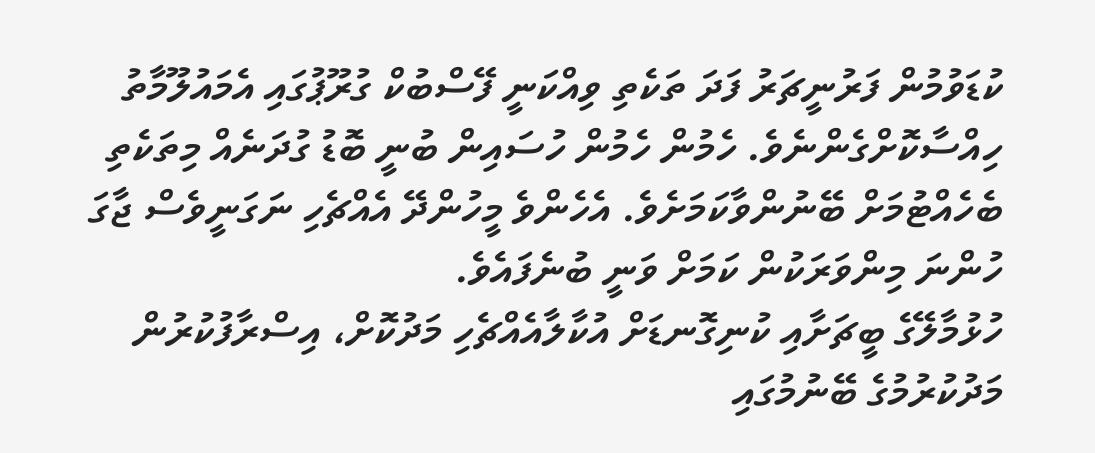ކުޑަވުމުން ފަރުނީޗަރު ފަދަ ތަކެތި ވިއްކަނީ ފޭސްބުކް ގުރޫޕުގައި އެމައުލޫމާތު ހިއްސާކޮށްގެންނެވެ. ހެމުން ހެމުން ހުސައިން ބުނީ ބޮޑު ގުދަނެއް މިތަކެތި ބެހެއްޓުމަށް ބޭނުންވާކަމަށެވެ. އެހެންވެ މީހުންދޭ އެއްޗެހި ނަގަނީވެސް ޖާގަ ހުންނަ މިންވަރަކުން ކަމަށް ވަނީ ބުނެފައެވެ.
ހުޅުމާލޭގެ ބީޗަށާއި ކުނިގޮނޑަށް އުކާލާއެއްޗެހި މަދުކޮށް، އިސްރާފުކުރުން މަދުކުރުމުގެ ބޭނުމުގައި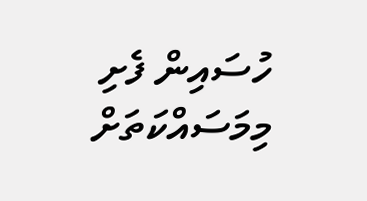ހުސައިން ފެށި މިމަސައްކަތަށް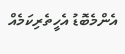އެންމެބޮޑު އެހީތެރިކަމެއް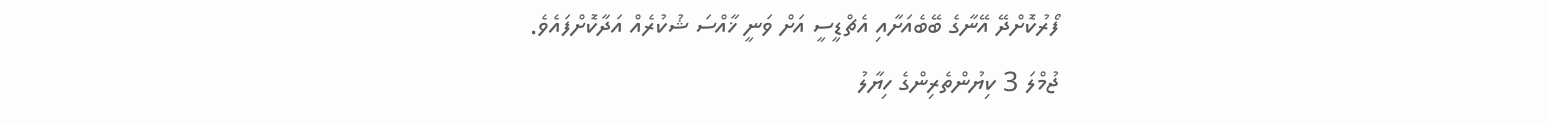ފޯރުކޮށްދޭ އޭނާގެ ބޭބެއަށާއި އެޗްޑީސީ އަށް ވަނީ ޚާއްސަ ޝުކުރެއް އަދާކޮށްފައެވެ.
ޖުމްލަ 3 ކިޔުންތެރިންގެ ހިޔާލު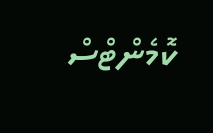ކޮމެންޓްސް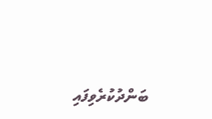ބަންދުކުރެވިފައި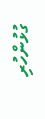ގުޅުންހުރި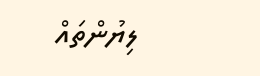ލިޔުންތައް